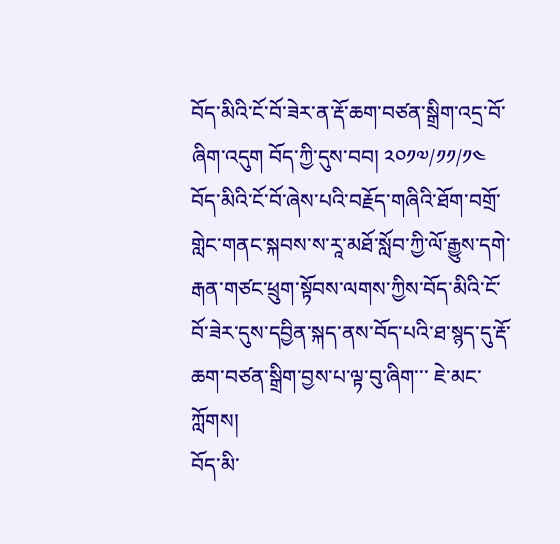བོད་མིའི་ངོ་བོ་ཟེར་ན་རྡོ་ཆག་བཙན་སྒྲིག་འདྲ་བོ་ཞིག་འདུག བོད་ཀྱི་དུས་བབ། ༢༠༡༧/༡༡/༡༤ བོད་མིའི་ངོ་བོ་ཞེས་པའི་བརྗོད་གཞིའི་ཐོག་བགྲོ་གླེང་གནང་སྐབས་ས་རཱ་མཐོ་སློབ་ཀྱི་ལོ་རྒྱུས་དགེ་རྒན་གཙང་ཕྲུག་སྟོབས་ལགས་ཀྱིས་བོད་མིའི་ངོ་བོ་ཟེར་དུས་དབྱིན་སྐད་ནས་བོད་པའི་ཐ་སྙད་དུ་རྡོ་ཆག་བཙན་སྒྲིག་བྱས་པ་ལྟ་བུ་ཞིག་་་ ཇེ་མང་ཀློགས།
བོད་མི་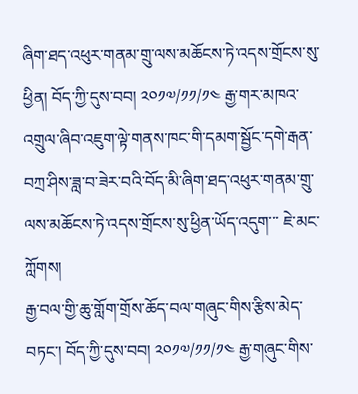ཞིག་ཐད་འཕུར་གནམ་གྲུ་ལས་མཆོངས་ཏེ་འདས་གྲོངས་སུ་ཕྱིན། བོད་ཀྱི་དུས་བབ། ༢༠༡༧/༡༡/༡༤ རྒྱ་གར་མཁའ་འགྲུལ་ཞིབ་འཇུག་ལྟེ་གནས་ཁང་གི་དམག་སྦྱོང་དགེ་རྒན་བཀྲ་ཤིས་ཟླ་བ་ཟེར་བའི་བོད་མི་ཞིག་ཐད་འཕུར་གནམ་གྲུ་ལས་མཆོངས་ཏེ་འདས་གྲོངས་སུ་ཕྱིན་ཡོད་འདུག་་་ ཇེ་མང་ཀློགས།
རྒྱ་བལ་གྱི་ཆུ་གློག་གྲོས་ཆོད་བལ་གཞུང་གིས་རྩིས་མེད་བཏང་། བོད་ཀྱི་དུས་བབ། ༢༠༡༧/༡༡/༡༤ རྒྱ་གཞུང་གིས་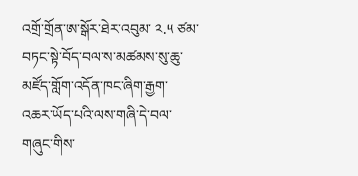འགྲོ་གྲོན་ཨ་སྒོར་ཐེར་འབུམ་ ༢.༥ ཙམ་བཏང་སྟེ་བོད་བལ་ས་མཚམས་སུ་ཆུ་མཛོད་གློག་འདོན་ཁང་ཞིག་རྒྱག་འཆར་ཡོད་པའི་ལས་གཞི་དེ་བལ་གཞུང་གིས་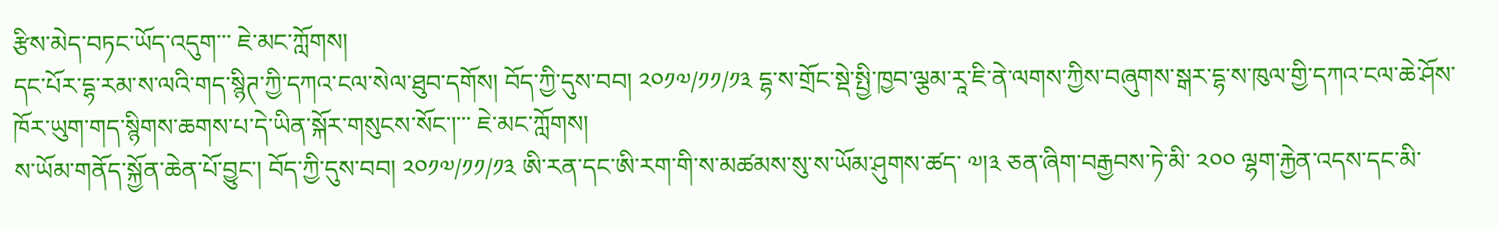རྩིས་མེད་བཏང་ཡོད་འདུག་་་ ཇེ་མང་ཀློགས།
དང་པོར་དྷ་རམ་ས་ལའི་གད་སྙིཊ་ཀྱི་དཀའ་ངལ་སེལ་ཐུབ་དགོས། བོད་ཀྱི་དུས་བབ། ༢༠༡༧/༡༡/༡༣ དྷ་ས་གྲོང་སྡེ་སྤྱི་ཁྱབ་ལྕམ་རཱ་ཇི་ནེ་ལགས་ཀྱིས་བཞུགས་སྒར་དྷ་ས་ཁུལ་གྱི་དཀའ་ངལ་ཆེ་ཤོས་ཁོར་ཡུག་གད་སྙིགས་ཆགས་པ་དེ་ཡིན་སྐོར་གསུངས་སོང་།་་་ ཇེ་མང་ཀློགས།
ས་ཡོམ་གནོད་སྐྱོན་ཆེན་པོ་བྱུང་། བོད་ཀྱི་དུས་བབ། ༢༠༡༧/༡༡/༡༣ ཨི་རན་དང་ཨི་རག་གི་ས་མཚམས་སུ་ས་ཡོམ་ཤུགས་ཚད་ ༧།༣ ཅན་ཞིག་བརྒྱབས་ཏེ་མི་ ༢༠༠ ལྷག་རྐྱེན་འདས་དང་མི་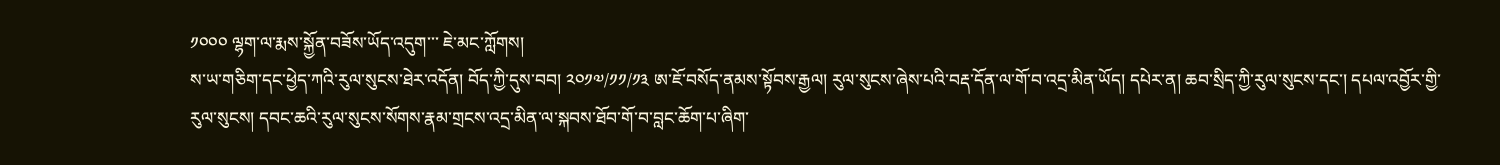༡༠༠༠ ལྷག་ལ་རྨས་སྐྱོན་བཟོས་ཡོད་འདུག་་་ ཇེ་མང་ཀློགས།
ས་ཡ་གཅིག་དང་ཕྱེད་ཀའི་རུལ་སུངས་ཐེར་འདོན། བོད་ཀྱི་དུས་བབ། ༢༠༡༧/༡༡/༡༣ ཨ་ཇོ་བསོད་ནམས་སྟོབས་རྒྱལ། རུལ་སུངས་ཞེས་པའི་བརྡ་དོན་ལ་གོ་བ་འདྲ་མིན་ཡོད། དཔེར་ན། ཆབ་སྲིད་ཀྱི་རུལ་སུངས་དང་། དཔལ་འབྱོར་གྱི་རུལ་སུངས། དབང་ཆའི་རུལ་སུངས་སོགས་རྣམ་གྲངས་འདྲ་མིན་ལ་སྐབས་ཐོབ་གོ་བ་བླང་ཆོག་པ་ཞིག་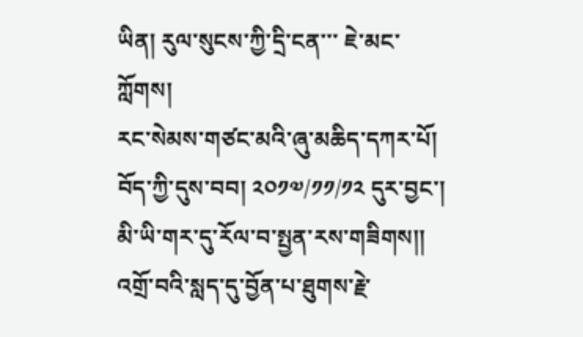ཡིན། རུལ་སུངས་ཀྱི་དྲི་ངན་་་ ཇེ་མང་ཀློགས།
རང་སེམས་གཙང་མའི་ཞུ་མཆིད་དཀར་པོ། བོད་ཀྱི་དུས་བབ། ༢༠༡༧/༡༡/༡༢ དུར་བྱང་། མི་ཡི་གར་དུ་རོལ་བ་སྤྱན་རས་གཟིགས།། འགྲོ་བའི་སླད་དུ་བྱོན་པ་ཐུགས་རྗེ་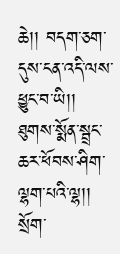ཆེ།། བདག་ཅག་དུས་ངན་འདི་ལས་ཕྱུང་བ་ཡི།། ཐུགས་སྨོན་སྦྲང་ཆར་ཕོབས་ཤིག་ལྷག་པའི་ལྷ།། སྲོག་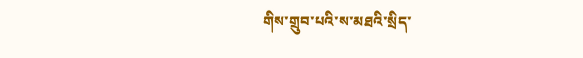གིས་གྲུབ་པའི་ས་མཐའི་སྲིད་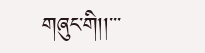གཞུང་གི།།་་་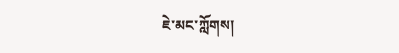ཇེ་མང་ཀློགས།